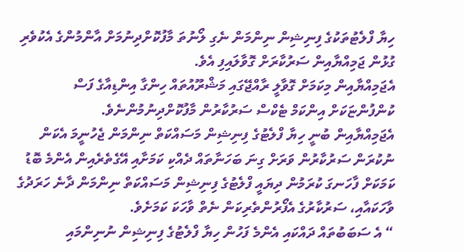ހިޔާ ފްލެޓުތަކުގެ ފިނިޝިން ނިންމަން ނެގި ލޯނުތަ މާފުކޮށްދިނުމަށް އާންމުންގެ އެކުވެރި ގުޅުން ޖަމިއްޔާއިން ސަރުކާރަށް ގޮވާލައިފި އެވެ.
އެޖަމިއްޔާއިން މިކަމަށް ގޮވާލީ ރާއްޖޭގައި މަޝްރޫއުތައް ހިންގާ އިންޑިއާގެ ފަސް ކުންފުންޏަކަށް އިންކަމް ޓެކްސް ސަރުކާރުން މާފުކޮށްދިނުމުންނެވެ.
އެޖަމިއްޔާއިން ބުނީ ހިޔާ ފްލެޓުގެ ފިނިޝިން މަސައްކަތް ނިންމަން ޖެހުނީމަ އެކަން ނުކުރަން ސަރުކާރުން ވަރަށް ގިނަ ބަހަނާތައް ދެއްކި ކަމަށާއި އޭގެތެރެއިން އެންމެ ބޮޑު ކަމަކަށް ފާހަނގަ ކުރަމުން ދިޔައީ ފްލެޓުގެ ފިނިޝިން މަސައްކަތް ނިންމަން ދާނެ ހަރަދުގެ ވާހަކައާއި، ސަރުކާރުގެ އެފޯރުންތެރިކަން ނެތް ވާހަކަ ކަމަށެވެ.
“ އެ ސަބަބުތައް ދައްކައި އެންމެ ފަހުން ހިޔާ ފްލެޓުގެ ފިނިޝިން ނުނިންމައި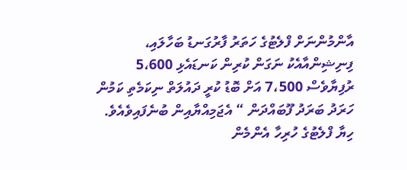އާންމުންނަށް ފްލެޓުގެ ހަތަރު ފާރުގަނޑު ބަހާލައި، ފިނިޝިންއާއެކު ނަގަން ކުރިން ކަނޑައެޅި 5،600 ރުފިޔާވެސް 7،500 އަށް ބޮޑު ކުރީ ދައުލަތް ނިކަމެތި ކަމުން ހަރަދު ބަރަދު ފޫބައްދަން “ އެޖަމިއްޔާއިން ބުނެފައިވެއެވެ.
ހިޔާ ފްލެޓުގެ ހުރިހާ އެންމެން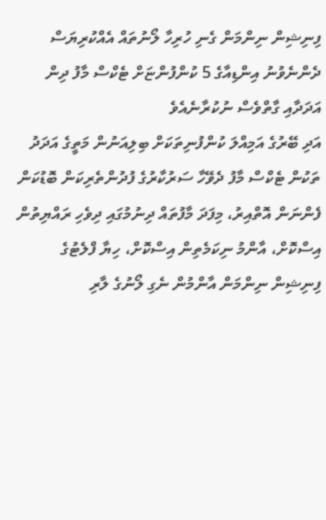ފިނިޝިން ނިންމަން ގެނި ހުރިހާ ލޯނުތައް އެއްކުރިޔަސް ދެންނެވުނު އިންޑިއާގެ 5 ކުންފުންޏަށް ޓެކްސް މާފު ދިން އަދަދާއި ގާތްވެސް ނުކުރާނެއެވެ
އަދި ބޭރުގެ އަމިއްލަ ކުންފުނިތަކަށް ބިލިއަނުން މަތީގެ އަދަދު ތަކުން ޓެކްސް މާފު ދެވޭހާ ސަރުކާރުގެ ފުދުންތެރިކަން ބޮޑުކަން ފެންނަން އޮތްއިރު، މިފަދަ މާފުތައް ދިނުމުގައި ދިވެހި ރައްޔިތުން އިސްކޮށް، އާންމު ނިކަމެތިން އިސްކޮށް، ހިޔާ ފްލެޓުގެ ފިނިޝިން ނިންމަން އާންމުން ނެގި ލޯނުގެ ލާރި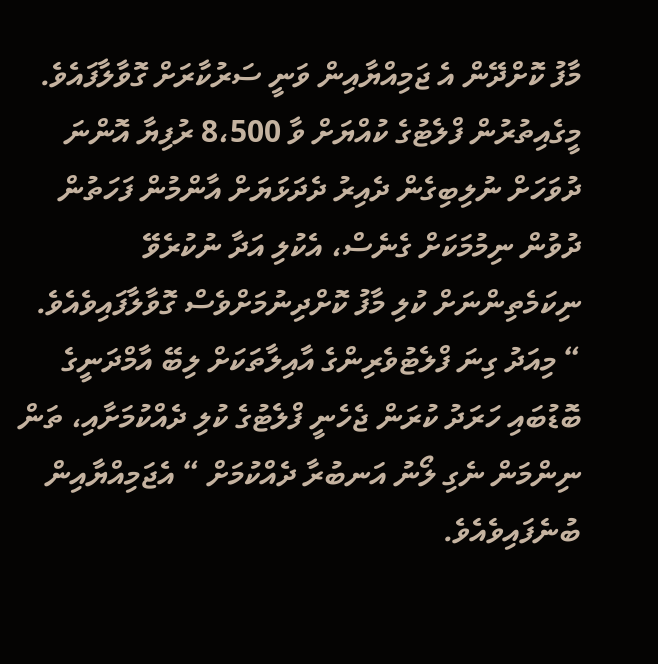މާފު ކޮށްދޭން އެ ޖަމިއްޔާއިން ވަނީ ސަރުކާރަށް ގޮވާލާފައެވެ.
މީގެއިތުރުން ފްލެޓުގެ ކުއްޔަށް ވާ 8،500 ރުފިޔާ އޮންނަ ދުވަހަށް ނުލިބިގެން ދެއިރު ދެދަޅަޔަށް އާންމުން ފަހަތުން ދުވުން ނިމުމަކަށް ގެނެސް، އެކުލި އަދާ ނުކުރެވޭ ނިކަމެތިންނަށް ކުލި މާފު ކޮށްދިނުމަށްވެސް ގޮވާލާފައިވެއެވެ.
“ މިއަދު ގިނަ ފްލެޓުވެރިންގެ އާއިލާތަކަށް ލިބޭ އާމްދަނީގެ ބޮޑުބައި ހަރަދު ކުރަން ޖެހެނީ ފްލެޓުގެ ކުލި ދެއްކުމަށާއި، ތަން ނިންމަން ނެގި ލޯނު އަނބުރާ ދެއްކުމަށް “ އެޖަމިއްޔާއިން ބުނެފައިވެއެވެ.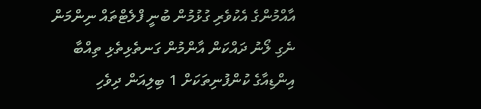އާއްމުންގެ އެކުވެރި ގުޅުމުން ބުނީ ފްލެޓްތައް ނިންމަން ނެގި ލޯނު ދައްކަން އާންމުން ގަނތެޅިތެޅި ތިއްބާ އިންޑިއާގެ ކުންފުނިތަކަށް 1 ބިލިއަން ދިވެހި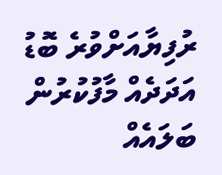ރުފިޔާއަށްވުރެ ބޮޑު އަދަދެއް މާފުކުރުން ބަލައެއް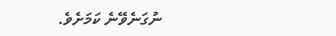ނުގަނެވޭނެ ކަމަށެވެ.